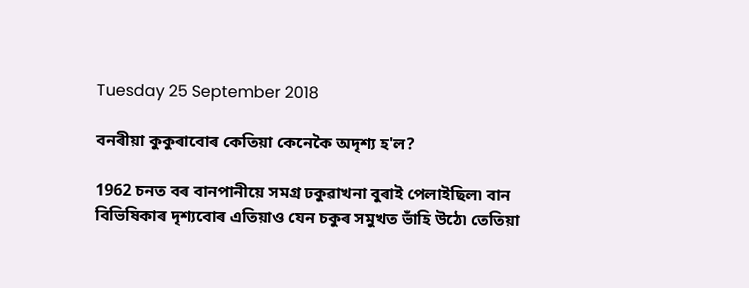Tuesday 25 September 2018

বনৰীয়া কুকুৰাবোৰ কেতিয়া কেনেকৈ অদৃশ্য হ'ল?

1962 চনত বৰ বানপানীয়ে সমগ্ৰ ঢকুৱাখনা বুৰাই পেলাইছিল৷ বান বিভিষিকাৰ দৃশ্যবোৰ এতিয়াও যেন চকুৰ সমুখত ভাঁহি উঠে৷ তেতিয়া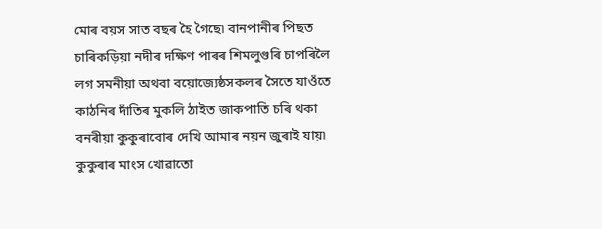মোৰ বয়স সাত বছৰ হৈ গৈছে৷ বানপানীৰ পিছত চাৰিকড়িয়া নদীৰ দক্ষিণ পাৰৰ শিমলুগুৰি চাপৰিলৈ লগ সমনীয়া অথবা বয়োজ্যেষ্ঠসকলৰ সৈতে যাওঁতে কাঠনিৰ দাঁতিৰ মুকলি ঠাইত জাকপাতি চৰি থকা বনৰীয়া কুকুৰাবোৰ দেখি আমাৰ নয়ন জুৰাই যায়৷ কুকুৰাৰ মাংস খোৱাতো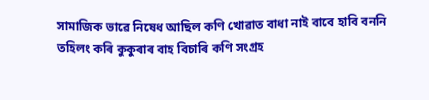সামাজিক ভাৱে নিষেধ আছিল কণি খোৱাত বাধা নাই বাবে হাবি বননি তহিলং কৰি কুকুৰাৰ বাহ বিচাৰি কণি সংগ্ৰহ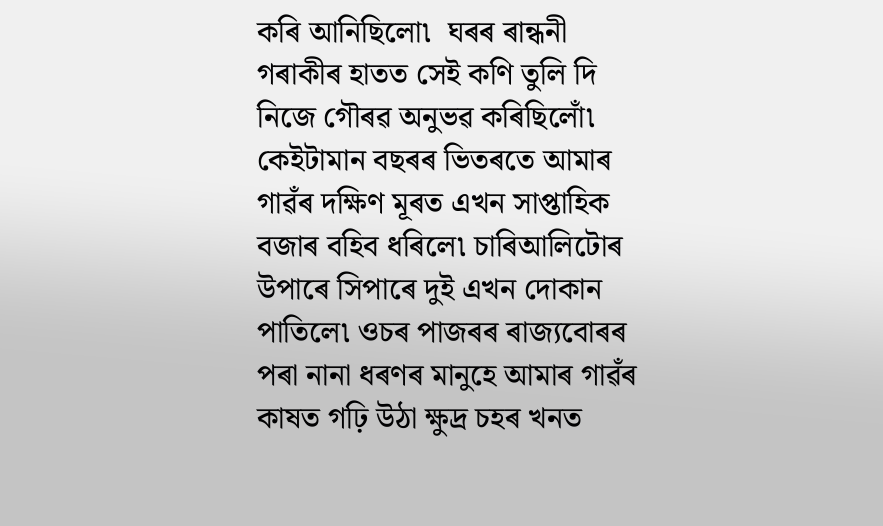কৰি আনিছিলো৷  ঘৰৰ ৰান্ধনী গৰাকীৰ হাতত সেই কণি তুলি দি নিজে গৌৰৱ অনুভৱ কৰিছিলোঁ৷
কেইটামান বছৰৰ ভিতৰতে আমাৰ গাৱঁৰ দক্ষিণ মূৰত এখন সাপ্তাহিক বজাৰ বহিব ধৰিলে৷ চাৰিআলিটোৰ উপাৰে সিপাৰে দুই এখন দোকান পাতিলে৷ ওচৰ পাজৰৰ ৰাজ্যবোৰৰ পৰা নানা ধৰণৰ মানুহে আমাৰ গাৱঁৰ কাষত গঢ়ি উঠা ক্ষুদ্ৰ চহৰ খনত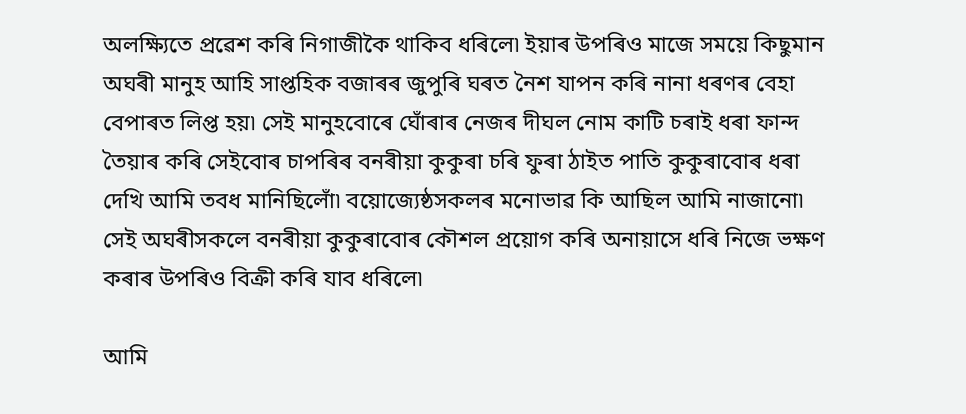অলক্ষ্যিতে প্ৰৱেশ কৰি নিগাজীকৈ থাকিব ধৰিলে৷ ইয়াৰ উপৰিও মাজে সময়ে কিছুমান অঘৰী মানুহ আহি সাপ্তহিক বজাৰৰ জুপুৰি ঘৰত নৈশ যাপন কৰি নানা ধৰণৰ বেহা বেপাৰত লিপ্ত হয়৷ সেই মানুহবোৰে ঘোঁৰাৰ নেজৰ দীঘল নোম কাটি চৰাই ধৰা ফান্দ তৈয়াৰ কৰি সেইবোৰ চাপৰিৰ বনৰীয়া কুকুৰা চৰি ফুৰা ঠাইত পাতি কুকুৰাবোৰ ধৰা দেখি আমি তবধ মানিছিলোঁ৷ বয়োজ্যেষ্ঠসকলৰ মনোভাৱ কি আছিল আমি নাজানো৷ সেই অঘৰীসকলে বনৰীয়া কুকুৰাবোৰ কৌশল প্ৰয়োগ কৰি অনায়াসে ধৰি নিজে ভক্ষণ কৰাৰ উপৰিও বিক্ৰী কৰি যাব ধৰিলে৷

আমি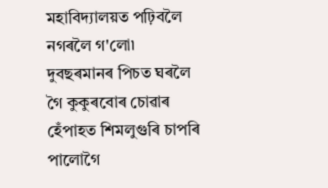মহাবিদ্যালয়ত পঢ়িবলৈ নগৰলৈ গ'লো৷ দুবছৰমানৰ পিচত ঘৰলৈ গৈ কুকুৰবোৰ চোৱাৰ হেঁপাহত শিমলুগুৰি চাপৰি পালোগৈ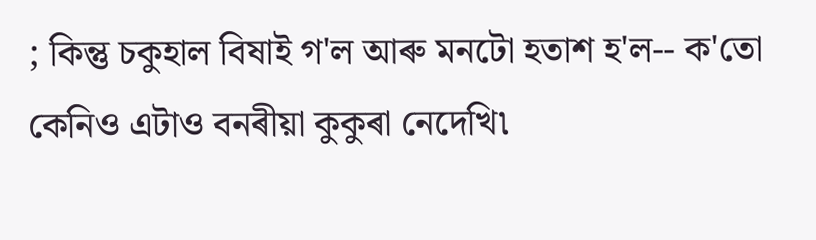; কিন্তু চকুহাল বিষাই গ'ল আৰু মনটো হতাশ হ'ল-- ক'তো কেনিও এটাও বনৰীয়া কুকুৰা নেদেখি৷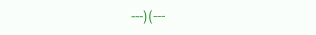---)(---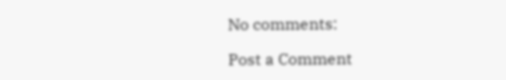No comments:

Post a Comment